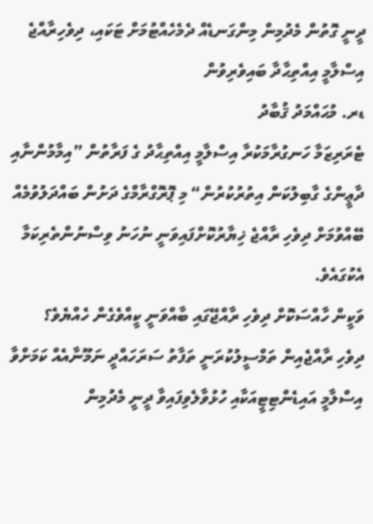ދީނީ ގޮތުން މެދުމިން މިންގަނޑެއް ދެމެހެއްޓުމަށް ޓަކައި، ދިވެހިރާއްޖެ އިސްލާމީ އިއްތިޙާދާ ބައިވެރިވުން
ޑރ. މުޙައްމަދު ޤުބާދު
ޓެރަރިޒަމާ ހަނގުރާމަކުރާ އިސްލާމީ އިއްތިޙާދު ގެ ފަރާތުން ”އިމާމުންނާއި ދާޢީންގެ ގާބިލުކަން އިތުރުކުރުން“ މި ޕޮރޮގްރާމްގެ ދަށުން ބައްދަލުވުމެއް ބޭއްވުމަށް ދިވެހި ރާއްޖެ ޚިޔާރުކޮށްފައިވަނީ ނުހަނު ވިސްނުންތެރިކަމާ އެކުގައެވެ.
ވަކީން ހާއްސަކޮށް ދިވެހި ރާއްޖޭގައި ބާއްވަނީ ކީއްވެގެން ހެއްޔެވެ؟
ދިވެހި ރާއްޖެއިން ތަމްސީލުކުރަނީ ތަފާތު ސަރަހައްދީ ނަމޫނާއެއް ކަމަށްވާ އިސްލާމީ އައިޑެންޓިޓީއަކާއި ހުޅުވާލެވިފައިވާ ދީނީ މެދުމިން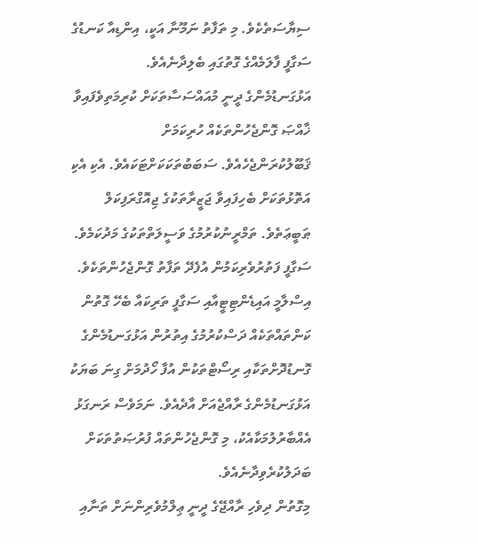ސިޔާސަތެކެވެ. މި ތަފާތު ނަމޫނާ އަކީ، އިންޑިއާ ކަނޑުގެ ސަގާފީ ފާލަމެއްގެ ގޮތުގައި ބެލިދާނެއެވެ.
އަޅުގަނޑުމެންގެ ދީނީ މުއައްސަސާތަކަށް ކުރިމަތިވެފައިވާ ޚާއްޞަ ގޮންޖެހުންތަކެއް ހުރިކަމަށް ޤަބޫލުކުރަންޖެހެއެވެ. ސަބަބުތަކަކަށްޓަކައެވެ. އެކި އެކި އަތޮޅުތަކަށް ބެހިފައިވާ ޖަޒީރާތަކުގެ ޖިއޮގްރަފިކަލް ޠަބީޢަތެވެ. ތަމްރީނުކުރުމުގެ ވަސީލަތްތަކުގެ މަދުކަމެވެ. ސަގާފީ ފަތުރުވެރިކަމުން އުފެދޭ ތަފާތު ގޮންޖެހުންތަކެވެ.
އިސްލާމީ އައިޑެންޓިޓީއާއި ސަގާފީ ތަރިކައާ ބެހޭ ގޮތުން ކަންތައްތަކެއް ދަސްކުރުމުގެ އިތުރުން އަޅުގަނޑުމެންގެ ގޮނޑުދޮށްތަކާއި ރިސޯޓްތަކުން އުފާ ހޯދުމަށް ގިނަ ބަޔަކު އަޅުގަނޑުމެންގެ ރާއްޖެއަށް އާދެއެވެ. ނަމަވެސް ރަނގަޅު އެއްބާރުލުމަކާއެކު، މި ގޮންޖެހުންތައް ފުރުޞަތުތަކަށް ބަދަލުކުރެވިދާނެއެވެ.
މިގޮތުން ދިވެހި ރާއްޖޭގެ ދީނީ ޢިލްމުވެރިންނަށް ތަނާއި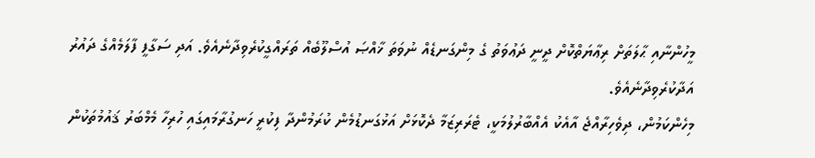މީހުންނާއި ޙާލަތަށް ރިޢާޔަތްކޮށް ދީނީ ދަޢުވަތު ގެ މިންގަނޑެއް ނުވަތަ ޚާއްޞަ އުސްލޫބެއް ތަރައްގީކުރެވިދާނެއެވެ. އަދި ސަގާފީ ފާލަމެއްގެ ދައުރު އަދާކުރެވިދާނެއެވެ.
މިހެންކަމުން، ދިވެހިރާއްޖެ އާއެކު އެއްބާރުލުމަކީ، ޓެރަރިޒަމާ ދެކޮޅަށް އަޅުގަނޑުމެން ކުރަމުންދާ ފިކުރީ ހަނގުރާމައިގައި ހުރިހާ މެމްބަރު ޤައުމުތަކުން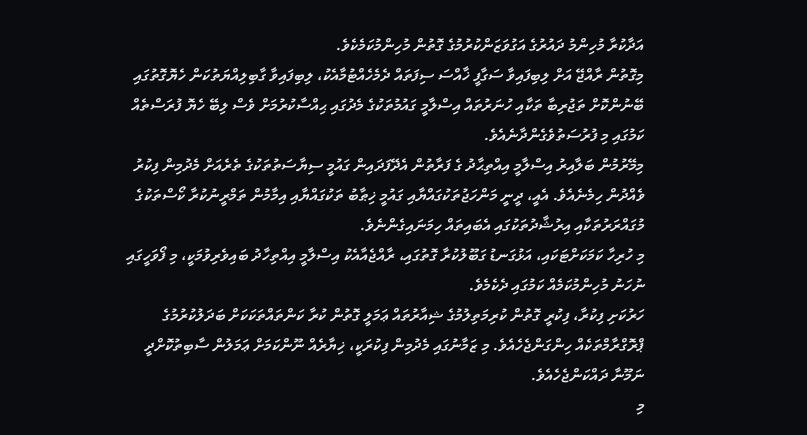އަދާކުރާ މުހިންމު ދައުރުގެ އަގުވަޒަންކުރުމުގެ ގޮތުން މުހިންމުކަމެކެވެ.
މިގޮތުން ރާއްޖޭ އަށް ލިބިފައިވާ ސަގާފީ ޚާއްސަ ސިފަތައް ދެމެހެއްޓުމާއެކު، ލިބިފައިވާ ގާބިލިއްޔަތުކަން ހެޔޮގޮތުގައި ބޭނުންކޮށް ތަޖުރިބާ ތަކާއި ހުނަރުތައް އިސްލާމީ ގައުމުތަކުގެ މެދުގައި ޙިއްސާކުރުމަށް ވެސް ލިބޭ ހެޔޮ ފުރަސްތެއް ކަމުގައި މި ފުރުސަތުވެގެންދާނެއެވެ.
މިމޭރުމުން ބަލާއިރު އިސްލާމީ އިއްތިޙާދު ގެ ފަރާތުން އެދޭފަދައިން ގައުމީ ސިޔާސަތުތަކުގެ ތެރެއަށް މެދުމިން ފިކުރު ވެއްދުން ހިމެނެއެވެ. އެއީ، ދީނީ މަންހަޖުތަކުގައްޔާއި ގައުމީ ޚިޠާބު ތަކުގައްޔާއި އިމާމުން ތަމްރީނުކުރާ ކޯސްތަކުގެ މުގައްރަރުތަކާއި އިރުޝާދުތަކުގައި އެބައިތައް ހިމަނައިގެންނެވެ.
މި ހުރިހާ ކަމަކަށްޓަކައި، އަޅުގަނޑު ގަބޫލުކުރާ ގޮތުގައި، ރާއްޖެއާއެކު އިސްލާމީ އިއްތިހާދު ބައިވެރިވުމަކީ، މި ފޯވަހީގައި ނުހަނު މުހިންމުކަމެއް ކަމުގައި ދެކެމެވެ.
ހަރުކަށި ފިކުރާ، ފިކުރީ ގޮތުން ކުރިމަތިލުމުގެ ޝިއާރުތައް ޢަމަލީ ގޮތުން ކުރާ ކަންތައްތަކަކަށް ބަދަލުކުރުމުގެ ޕްރޮގްރާމްތަކެއް ހިންގަންޖެހެއެވެ. މި ޒަމާނުގައި މެދުމިން ފިކުރަކީ، ޚިޔާރެއް ނޫންކަމަށް ޢަމަލުން ސާބިތުކޮށްދީ ނަމޫނާ ދައްކަންޖެހެއެވެ.
މި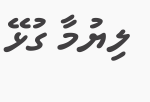ލިޔުމާ ގުޅޭ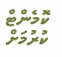ކޮމެންޓް ކުރުމަށް